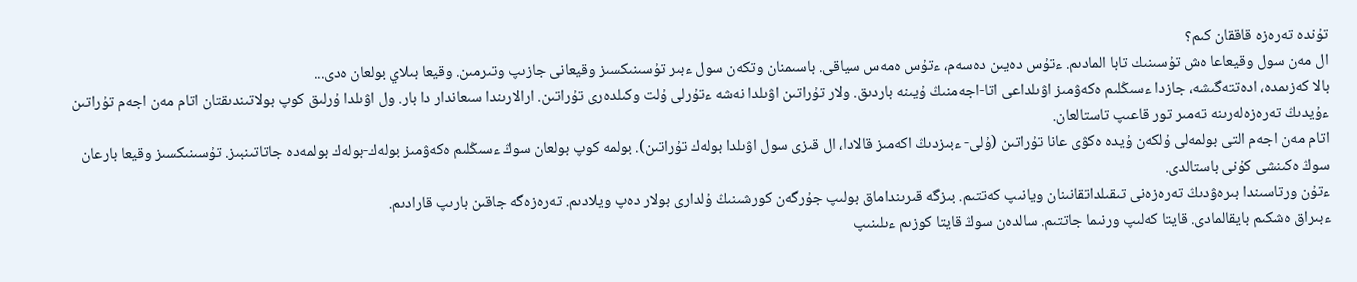تۇندە تەرەزە قاققان كىم؟
ال مەن سول وقيعاعا ەش تۇسىنىك تابا المادىم. ءتۇس دەيىن دەسەم، ءتۇس ەمەس سياقى. باسىمنان وتكەن سول ءبىر تۇسىنىكسىز وقيعانى جازىپ وتىرمىن. وقيعا بىلاي بولعان ەدى...
بالا كەزىمدە، ادەتتەگىشە، جازدا ءسىڭلىم ەكەۋمىز اۋىلداعى اتا-اجەمنىڭ ۇيىنە باردىق. ولار تۇراتىن اۋىلدا نەشە ءتۇرلى ۇلت وكىلدەرى تۇراتىن. ارالارىندا سىعاندار دا بار. ول اۋىلدا ۇرلىق كوپ بولاتىندىقتان اتام مەن اجەم تۇراتىن ءۇيدىڭ تەرەزەلەرىنە تەمىر تور قاعىپ تاستالعان.
اتام مەن اجەم التى بولمەلى ۇلكەن ۇيدە ەكۋى عانا تۇراتىن (ۇلى- ءبىزدىڭ اكەمىز قالادا، ال قىزى سول اۋىلدا بولەك تۇراتىن). بولمە كوپ بولعان سوڭ ءسىڭلىم ەكەۋمىز بولەك-بولەك بولمەدە جاتاتىنبىز. تۇسىنىكسىز وقيعا بارعان سوڭ ەكىنشى كۇنى باستالدى.
ءتۇن ورتاسىندا بىرەۋدىڭ تەرەزەنى تىقىلداتقانىنان ويانىپ كەتتىم. بىزگە قىرىنداماق بولىپ جۇرگەن كورشىنىڭ ۇلدارى بولار دەپ ويلادىم. تەرەزەگە جاقىن بارىپ قارادىم.
ءبىراق ەشكىم بايقالمادى. قايتا كەلىپ ورنىما جاتتىم. سالدەن سوڭ قايتا كوزىم ءىلىنىپ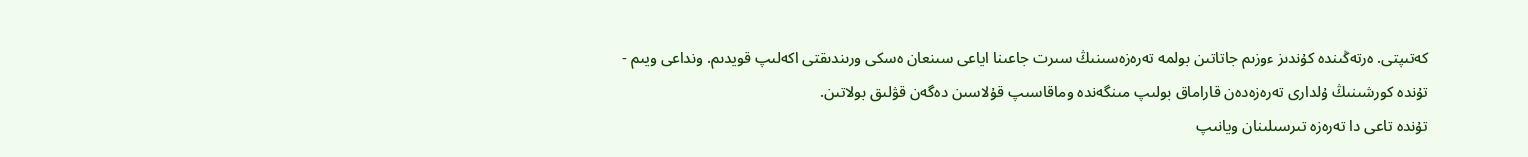كەتىپتى. ەرتەڭىندە كۇندىز ءوزىم جاتاتىن بولمە تەرەزەسىنىڭ سىرت جاعىنا اياعى سىنعان ەسكى ورىندىقتى اكەلىپ قويدىم. ونداعى ويىم - تۇندە كورشىنىڭ ۇلدارى تەرەزەدەن قاراماق بولىپ مىنگەندە وماقاسىپ قۇلاسىن دەگەن قۋلىق بولاتىن.
تۇندە تاعى دا تەرەزە تىرسىلىنان ويانىپ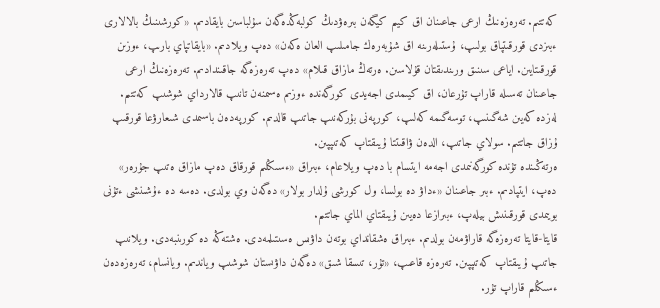كەتتىم. تەرەزەنىڭ ارعى جاعىنان اق كيىم كيگەن بىرەۋدىڭ كولبەڭدەگەن سۇلباسىن بايقادىم. «كورشىنىڭ بالالارى ءبىزدى قورقىتپاق بولىپ، ۇستىلەرىنە اق شۇبەرەك جامىلىپ العان ەكەن» دەپ ويلادىم. «بايقاتپاي بارىپ، ءوزىن قورقىتايىن. اياعى سىنىق ورىندىقتان قۇلاسىن. ەرتەڭ مازاق قىلام» دەپ تەرەزەگە جاقىندادىم. تەرەزەنىڭ ارعى جاعىنان تەسىلە قاراپ تۇرعان، اق كيىمدى اجەيدى كورگەندە ءوزىم ەسىمنەن تانىپ قالارداي شوشىپ كەتتىم. لەزدە كەيىن شەگىنىپ، توسەگىمە كەلىپ، كورپەنى بۇركەنىپ جاتىپ قالدىم. كورپەدەن باسىمدى شىعارۋعا قورقىپ ۇزاق جاتتىم. سولاي جاتىپ، الدەن ۋاقىتتا ۇيىقتاپ كەتىپپىن.
ەرتەڭىندە تۇندە كورگەنىمدى اجەمە ايتسام با دەپ ويلاعام، ءبىراق «ءسىڭلىم قورقاق دەپ مازاق ەتىپ جۇرەر» دەپ، ايتپادىم. ءبىر جاعىنان «ءداۋ دە بولسا، ول كورشى ۇلدار بولار» دەگەن وي بولدى. دەسە دە ءۇشىنشى ءتۇنى بويىمدى قورقىنىش بيلەپ، ءبىرازعا دەيىن ۇيىقتاي الماي جاتتىم.
قايتا-قايتا تەرەزەگە قاراۋمەن بولدىم. ءبىراق ەشقانداي بوتەن داۋىس ەسىتىلمەدى. ەشتەڭە دە كورىنبەدى. ويلانىپ جاتىپ ۇيىقتاپ كەتىپپىن. تەرەزە قاعىپ، «تۇر، تىسقا شىق» دەگەن داۋىستان شوشىپ وياندىم. ويانسام، تەرەزەدەن ءسىڭلىم قاراپ تۇر.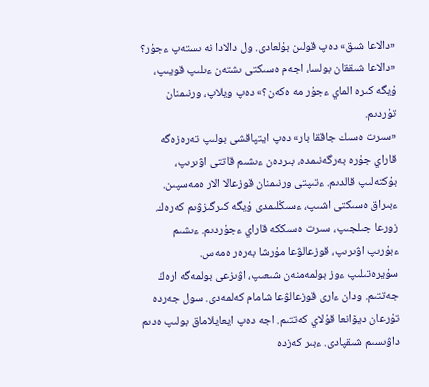«دالاعا شىق» دەپ قولىن بۇلعادى. ول دالادا نە ىستەپ ءجۇر؟ «دالاعا شىققان بولسا، اجەم ەسىكتى ىشتەن ءىلىپ قويىپ، ۇيگە كىرە الماي ءجۇر مە ەكەن؟» دەپ ويلاپ، ورنىمنان تۇردىم.
«سىرت ەسىك جاققا بار» دەپ ايتپاقشى بولىپ تەرەزەگە قاراي جۇرە بەرگەنىمدە، بىردەن ءىشىم قاتتى اۋىرىپ، بۇكتەلىپ قالدىم. ءتىپتى ورنىمنان قوزعالا الار ەمەسپىن. ءبىراق ەسىكتى اشىپ، ءسىڭلىمدى ۇيگە كىرگىزۋىم كەرەك. زورعا جىلجىپ، سىرت ەسىككە قاراي ءجۇردىم. ءىشىم ءبۇرىپ اۋىرىپ، قوزعالۋعا مۇرشا بەرەر ەمەس.
سۇيرەتىلىپ ءوز بولمەمنەن شىعىپ، اۋىزعى بولمەگە ارەڭ جەتتىم. ودان ءارى قوزعالۋعا شامام كەلمەدى. سول جەردە تۇرعان ديۆانعا قۇلاي كەتتىم. اجە دەپ ايعايلاماق بولىپ ەدىم داۋىسىم شىقپادى. ءبىر كەزدە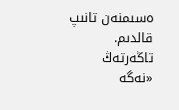ەسىمنەن تانىپ قالدىم. تاڭەرتەڭ «نەگە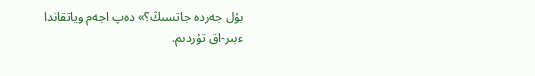بۇل جەردە جاتسىڭ؟» دەپ اجەم وياتقاندا ءبىر-اق تۇردىم.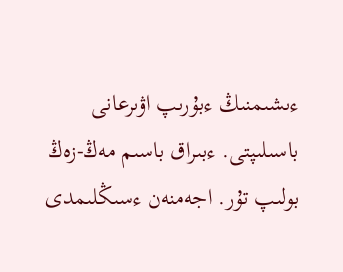ءىشىمنىڭ ءبۇرىپ اۋىرعانى باسىلىپتى. ءبىراق باسىم مەڭ-زەڭ بولىپ تۇر. اجەمنەن ءسىڭلىمدى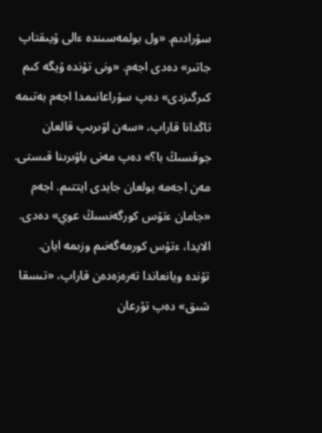سۇرادىم. «ول بولمەسىندە ءالى ۇيىقتاپ جاتىر» دەدى اجەم. «ونى تۇندە ۇيگە كىم كىرگىزدى» دەپ سۇراعانىمدا اجەم بەتىمە تاڭدانا قاراپ، «سەن اۋىرىپ قالعان جوقسىڭ با؟» دەپ مەنى باۋىرىنا قىستى. مەن اجەمە بولعان جايدى ايتتىم. اجەم «جامان ءتۇس كورگەنسىڭ عوي» دەدى.
الايدا، ءتۇس كورمەگەنىم وزىمە ايان. تۇندە ويانعاندا تەرەزەدەن قاراپ، «تىسقا شىق» دەپ تۇرعان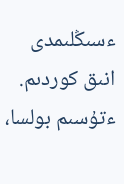ءسىڭلىمدى انىق كوردىم. ءتۇسىم بولسا،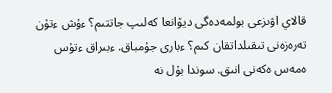قالاي اۋىزعى بولمەدەگى ديۆانعا كەلىپ جاتتىم؟ ءۇش ءتۇن تەرەزەنى تىقىلداتقان كىم؟ ءبارى جۇمباق. ءبىراق ءتۇس ەمەس ەكەنى انىق. سوندا بۇل نە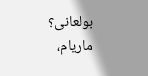بولعانى؟
ماريام،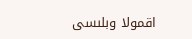اقمولا وبلىسى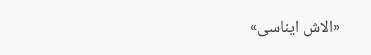«الاش ايناسى»